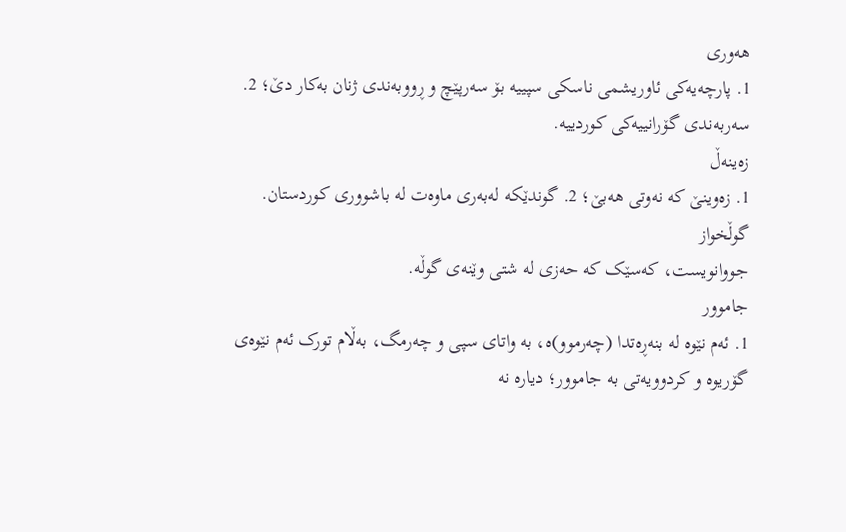هەوری
1. پارچەیەکی ئاوریشمی ناسکی سپییە بۆ سەرپێچ و ڕووبەندی ژنان بەکار دێ؛ 2. سەربەندی گۆرانییەکی کوردییە.
زەینەڵ
1. زەوینێ کە نەوتی هەبێ؛ 2. گوندێکە لەبەری ماوەت لە باشووری کوردستان.
گوڵخواز
جووانویست، کەسێک کە حەزی لە شتی وێنەی گوڵە.
جاموور
1. ئەم نێوە لە بنەڕەتدا (چەرموو)ە، بە واتای سپی و چەرمگ، بەڵام تورک ئەم نێوەی گۆریوە و کردوویەتی بە جاموور؛ دیارە نە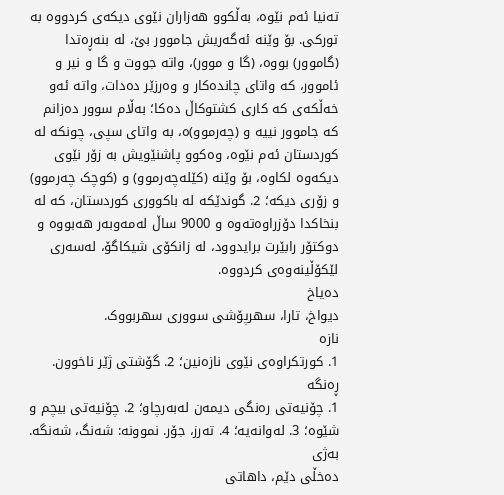تەنیا ئەم نێوە، بەڵکوو هەزاران نێوی دیکەی کردووە بە تورکی. بۆ وێنە ئەگەریش جاموور بێ، لە بنەڕەتدا (گاموور) بووە، (گا و موور)، واتە جووت و گا و نیر و ئاموور، کە واتای چاندەکار و وەرزێر دەدات، واتە ئەو خەڵکەی کە کاری کشتوکاڵ دەکا؛ بەڵام سوور دەزانم کە جاموور نییە و (چەرموو)ە، بە واتای سپی، چونکە لە کوردستان ئەم نێوە، وەکوو پاشنێویش بە زۆر نێوی دیکەوە لکاوە، بۆ وێنە (کێلەچەرموو) و (کوچک چەرموو) و زۆری دیکە؛ 2. گوندێکە لە باکووری کوردستان، کە لە بنخاکدا دۆزراوەتەوە و 9000 ساڵ لەمەوبەر هەبووە و دوکتۆر رابێرت برایدوود، لە زانکۆی شیکاگۆ، لەسەری لێکۆڵینەوەی کردووە.
دەیاخ
دیواخ، تارا، سهرپۆشی سووری سهربووک.
نازە
1. کورتکراوەی نێوی نازەنین؛ 2. گۆشتی ژێر ناخوون.
ڕەنگە
1. چۆنیەتی رەنگی دیمەن لەبەرچاو؛ 2. چۆنیەتی بیچم و شێوە؛ 3. لەوانەیە؛ 4. تەرز، جۆر. نموونە: شەنگ، شەنگە.
بەژی
دەخڵی دێم، داهاتی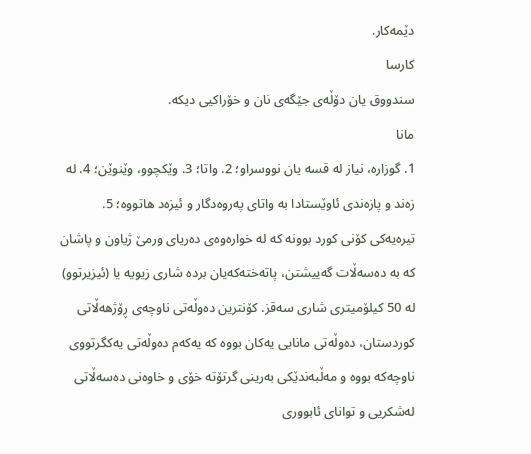دێمەکار.
کارسا
سندووق یان دۆڵەی جێگەی نان و خۆراکیی دیکە.
مانا
1. گوزارە، نیاز لە قسە یان نووسراو؛ 2. واتا؛ 3. وێکچوو، وێنوێن؛ 4. لە زەند و پازەندی ئاوێستادا بە واتای پەروەدگار و ئیزەد هاتووە؛ 5. تیرەیەکی کۆنی کورد بوونە کە لە خوارەوەی دەریای ورمێ ژیاون و پاشان کە بە دەسەڵات گەییشتن، پاتەختەکەیان بردە شاری زیویە یا (ئیزیرتوو) لە 50 کیلۆمیتری شاری سەقز. کۆنترین دەوڵەتی ناوچەی ڕۆژهەڵاتی کوردستان، دەوڵەتی مانایی یەکان بووە که یەکەم دەوڵەتی یەکگرتووی ناوچەکە بووە و مەڵبەندێکی بەرینی گرتۆتە خۆی و خاوەنی دەسەڵاتی لەشکریی و توانای ئابووری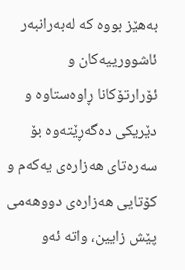بەهێز بووە کە لەبەرانبەر ئاشوورییەکان و ئۆرارتۆکانا ڕاوەستاوە و دێریکی دەگەڕێتەوە بۆ سەرەتای هەزارەی یەکەم و کۆتایی هەزارەی دووهەمی پێش زایین، واتە ئەو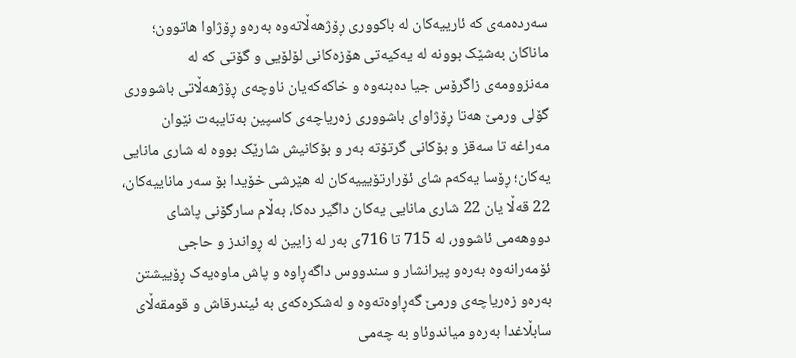سەردەمەی کە ئارییەکان لە باکووری ڕۆژهەڵاتەوە بەرەو ڕۆژاوا هاتوون؛ ماناکان بەشێک بوونە لە یەکیەتی هۆزەکانی لۆلۆیی و گۆتی کە لە مەنزوومەی زاگرۆس جیا دەبنەوە و خاکەکەیان ناوچەی ڕۆژهەڵاتی باشووری گۆلی ورمێ هەتا ڕۆژاوای باشووری زەریاچەی کاسپین بەتایبەت نێوان مەراغە تا سەقز و بۆکانی گرتۆتە بەر و بۆکانیش شارێک بووە لە شاری مانایی یەکان؛ ڕۆسا یەکەم شای ئۆرارتۆیییەکان لە هێرشی خۆیدا بۆ سەر ماناییەکان، 22 قەڵا یان 22 شاری مانایی یەکان داگیر دەکا، بەڵام سارگۆنی پاشای دووهەمی ئاشوور، لە 715 تا 716ی بەر لە زایین لە ڕواندز و حاجی ئۆمەرانەوە بەرەو پیرانشار و سندووس داگەڕاوە و پاش ماوەیەک ڕۆییشتن بەرەو زەریاچەی ورمێ گەڕاوەتەوە و لەشکرەکەی بە ئیندرقاش و قومقەڵای سابڵاغدا بەرەو میاندوئاو بە چەمی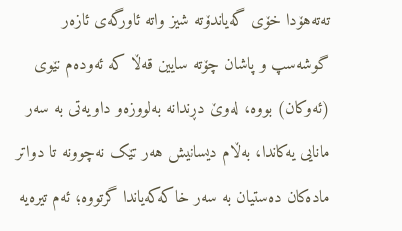تەتەهۆدا خۆی گەیاندۆتە شیز واتە ئاورگەی ئازەر گوشەسپ و پاشان چۆتە سایین قەڵا کە ئەودەم نێوی (ئەوکان) بووە، لەوێ دڕندانە بەلووزەو داویەتی بە سەر مانایی یەکاندا، بەڵام دیسانیش هەر تێک نەچوونە تا دواتر مادەکان دەستیان بە سەر خاکەکەیاندا گرتووە؛ ئەم تیرەیە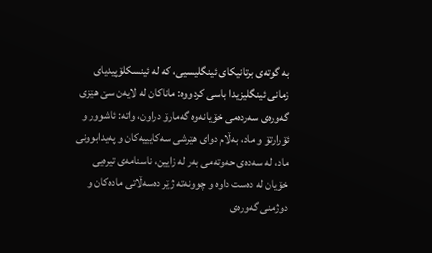بە گوتەی برتانیکای ئینگلیسیی، کە لە ئینسکلۆپیدیای زمانی ئینگلیزیدا باسی کردووە: ماناکان لە لایەن سێ هێزی گەورەی سەردەمی خۆیانەوە گەمارۆ دراون، واتە: ئاشوور و ئۆرارتۆ و ماد، بەڵام دوای هێرشی سەکایییەکان و پەیدابوونی ماد، لە سەدەی حەوتەمی بەر لە زایین، ناسنامەی تیرەیی خۆیان لە دەست داوە و چوونەتە ژێر دەسەڵاتی مادەکان و دوژمنی گەورەی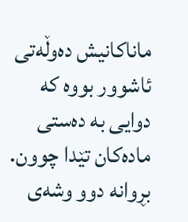ماناکانیش دەوڵەتی ئاشوور بووە کە دوایی بە دەستی مادەکان تێدا چوون. بڕوانە دوو وشەی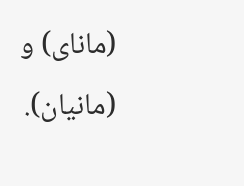(مانای) و (مانیان).